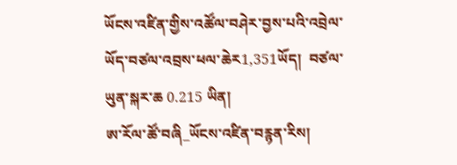ཡོངས་འཛིན་གྱིས་འཚོལ་བཤེར་བྱས་པའི་འབྲེལ་ཡོད་བཙལ་འབྲས་ཕལ་ཆེར1,351ཡོད།  བཙལ་ཡུན་སྐར་ཆ 0.215 ཡིན།
ཨ་རོལ་ཚོ་བཞི_ཡོངས་འཛིན་བརྙན་རིས།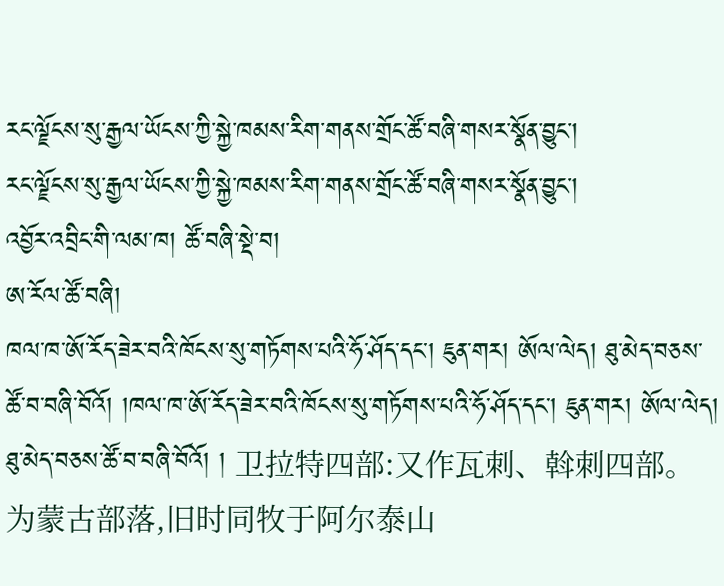རང་ལྗོངས་སུ་རྒྱལ་ཡོངས་ཀྱི་སྐྱེ་ཁམས་རིག་གནས་གྲོང་ཚོ་བཞི་གསར་སྣོན་བྱུང་།
རང་ལྗོངས་སུ་རྒྱལ་ཡོངས་ཀྱི་སྐྱེ་ཁམས་རིག་གནས་གྲོང་ཚོ་བཞི་གསར་སྣོན་བྱུང་།
འབྱོར་འབྲིང་གི་ལམ་ཁ། ཚོ་བཞི་སྡེ་བ།
ཨ་རོལ་ཚོ་བཞི།
ཁལ་ཁ་ཨོ་རོད་ཟེར་བའི་ཁོངས་སུ་གཏོགས་པའི་ཧོ་ཤོད་དང་། ཇུན་གར། ཨོལ་ལེད། ཐུ་མེད་བཅས་ཚོ་བ་བཞི་བོའོ། །ཁལ་ཁ་ཨོ་རོད་ཟེར་བའི་ཁོངས་སུ་གཏོགས་པའི་ཧོ་ཤོད་དང་། ཇུན་གར། ཨོལ་ལེད། ཐུ་མེད་བཅས་ཚོ་བ་བཞི་བོའོ། ། 卫拉特四部:又作瓦刺、斡刺四部。为蒙古部落,旧时同牧于阿尔泰山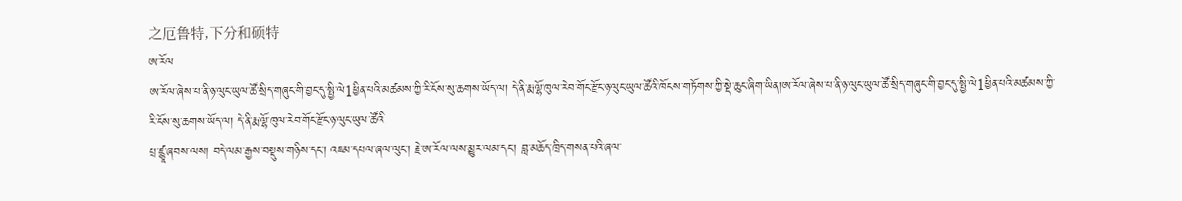之厄鲁特,下分和硕特
ཨ་རོལ
ཨ་རོལ་ཞེས་པ་ནི་ཉ་ལུང་ཡུལ་ཚོ་སྲིད་གཞུང་གི་བྱང་དུ་སྤྱི་ལེ1ཕྱིན་པའི་མཚམས་ཀྱི་རི་ངོས་སུ་ཆགས་ཡོད་ལ། དེ་ནི་རྨ་ལྷོ་ཁུལ་རེབ་གོང་རྫོང་ཉ་ལུང་ཡུལ་ཚོའི་ཁོངས་གཏོགས་ཀྱི་སྡེ་ཆུང་ཞིག་ཡིན།ཨ་རོལ་ཞེས་པ་ནི་ཉ་ལུང་ཡུལ་ཚོ་སྲིད་གཞུང་གི་བྱང་དུ་སྤྱི་ལེ1ཕྱིན་པའི་མཚམས་ཀྱི་རི་ངོས་སུ་ཆགས་ཡོད་ལ། དེ་ནི་རྨ་ལྷོ་ཁུལ་རེབ་གོང་རྫོང་ཉ་ལུང་ཡུལ་ཚོའི
པྲ་ཛྙཱ་ཞབས་ལས། བདེ་ལམ་རྒྱས་བསྡུས་གཉིས་དང་། འཇམ་དཔལ་ཞལ་ལུང་། རྗེ་ཨ་རོལ་ལས་མྱུར་ལམ་དང་། བླ་མཆོད་ཁྲིད་གསན་པའི་ཞལ་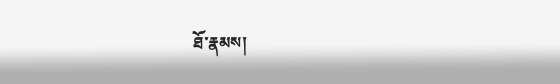ཐོ་རྣམས།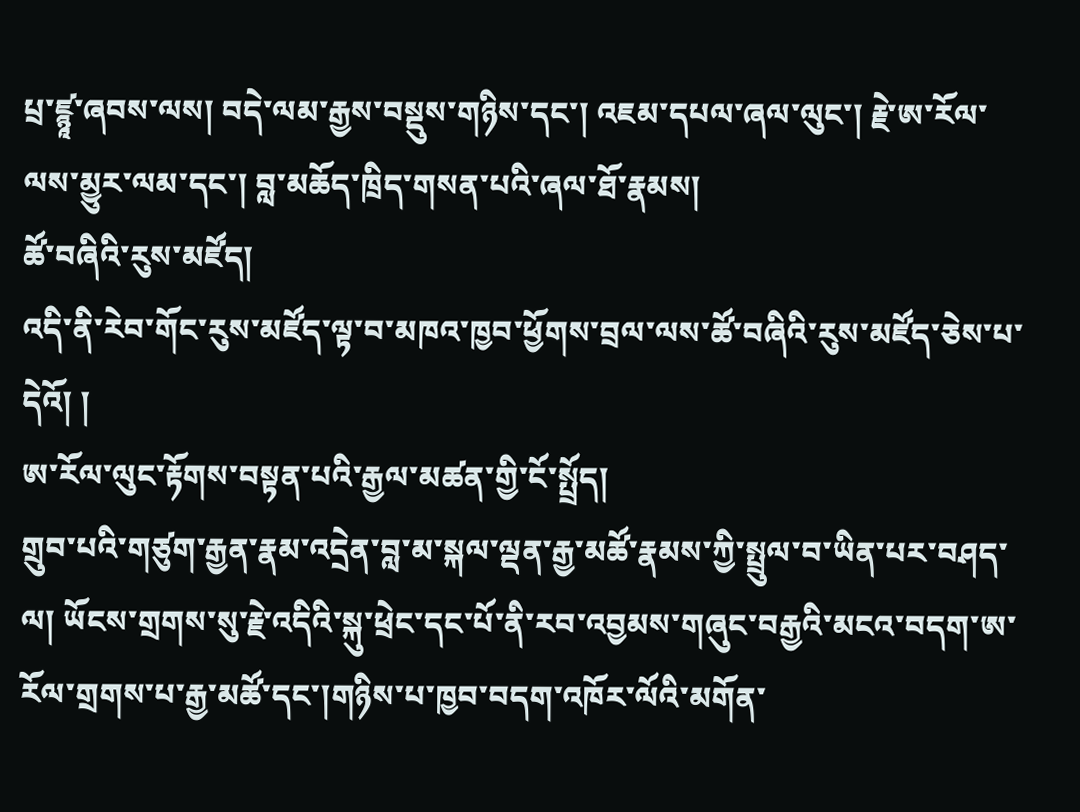པྲ་ཛྙཱ་ཞབས་ལས། བདེ་ལམ་རྒྱས་བསྡུས་གཉིས་དང་། འཇམ་དཔལ་ཞལ་ལུང་། རྗེ་ཨ་རོལ་ལས་མྱུར་ལམ་དང་། བླ་མཆོད་ཁྲིད་གསན་པའི་ཞལ་ཐོ་རྣམས།
ཚོ་བཞིའི་རུས་མཛོད།
འདི་ནི་རེབ་གོང་རུས་མཛོད་ལྟ་བ་མཁའ་ཁྱབ་ཕྱོགས་བྲལ་ལས་ཚོ་བཞིའི་རུས་མཛོད་ཅེས་པ་དེའོ། །
ཨ་རོལ་ལུང་རྟོགས་བསྟན་པའི་རྒྱལ་མཚན་གྱི་ངོ་སྤྲོད།
གྲུབ་པའི་གཙུག་རྒྱན་རྣམ་འདྲེན་བླ་མ་སྐལ་ལྡན་རྒྱ་མཚོ་རྣམས་ཀྱི་སྤྲུལ་བ་ཡིན་པར་བཤད་ལ། ཡོངས་གྲགས་སུ་རྗེ་འདིའི་སྐུ་ཕྲེང་དང་པོ་ནི་རབ་འབྱམས་གཞུང་བརྒྱའི་མངའ་བདག་ཨ་རོལ་གྲགས་པ་རྒྱ་མཚོ་དང་།གཉིས་པ་ཁྱབ་བདག་འཁོར་ལོའི་མགོན་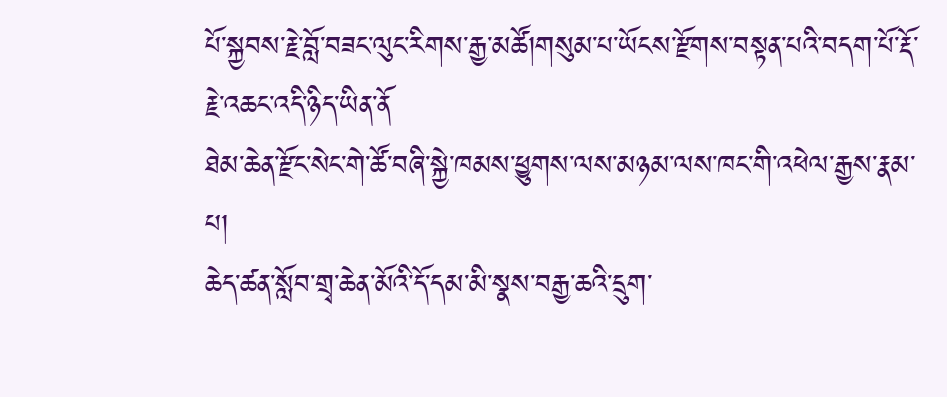པོ་སྐྱབས་རྗེ་བློ་བཟང་ལུང་རིགས་རྒྱ་མཚོ།གསུམ་པ་ཡོངས་རྫོགས་བསྟན་པའི་བདག་པོ་རྡོ་རྗེ་འཆང་འདི་ཉིད་ཡིན་ནོ
ཐེམ་ཆེན་རྫོང་སེང་གེ་ཚོ་བཞི་སྐྱེ་ཁམས་ཕྱུགས་ལས་མཉམ་ལས་ཁང་གི་འཕེལ་རྒྱས་རྣམ་པ།
ཆེད་ཚན་སློབ་གྲྭ་ཆེན་མོའི་དོ་དམ་མི་སྣས་བརྒྱ་ཆའི་དྲུག་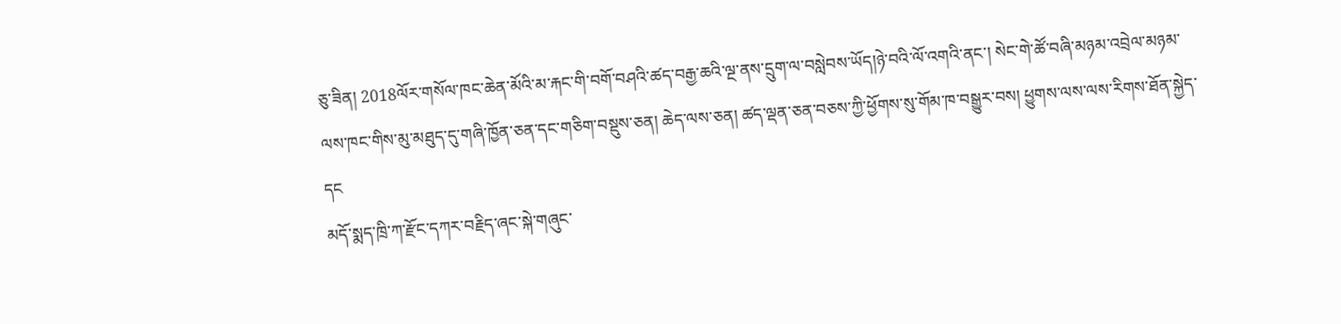ཅུ་ཟིན། 2018ལོར་གསོལ་ཁང་ཆེན་མོའི་མ་རྐང་གི་བགོ་བཤའི་ཚད་བརྒྱ་ཆའི་ལྔ་ནས་དྲུག་ལ་བསླེབས་ཡོད།ཉེ་བའི་ལོ་འགའི་ནང་། སེང་གེ་ཚོ་བཞི་མཉམ་འབྲེལ་མཉམ་ལས་ཁང་གིས་མུ་མཐུད་དུ་གཞི་ཁྱོན་ཅན་དང་གཅིག་བསྡུས་ཅན། ཆེད་ལས་ཅན། ཚད་ལྡན་ཅན་བཅས་ཀྱི་ཕྱོགས་སུ་གོམ་ཁ་བསྒྱུར་བས། ཕྱུགས་ལས་ལས་རིགས་ཐོན་སྐྱེད་དང
མདོ་སྨད་ཁྲི་ཀ་རྫོང་དཀར་བརྗིད་ཞང་སྐེ་གཞུང་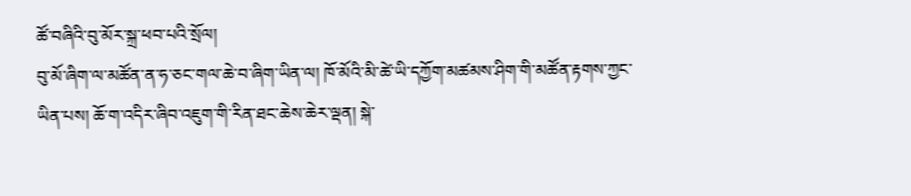ཚོ་བཞིའི་བུ་མོར་སྐྲ་ཕབ་པའི་སྲོལ།
བུ་མོ་ཞིག་ལ་མཚོན་ན་ཧ་ཅང་གལ་ཆེ་བ་ཞིག་ཡིན་ལ། ཁོ་མོའི་མི་ཚེ་ཡི་དཀྱོག་མཚམས་ཤིག་གི་མཚོན་རྟགས་ཀྱང་ཡིན་པས། ཆོ་ག་འདིར་ཞིབ་འཇུག་གི་རིན་ཐང་ཆེས་ཆེར་ལྡན། སྐེ་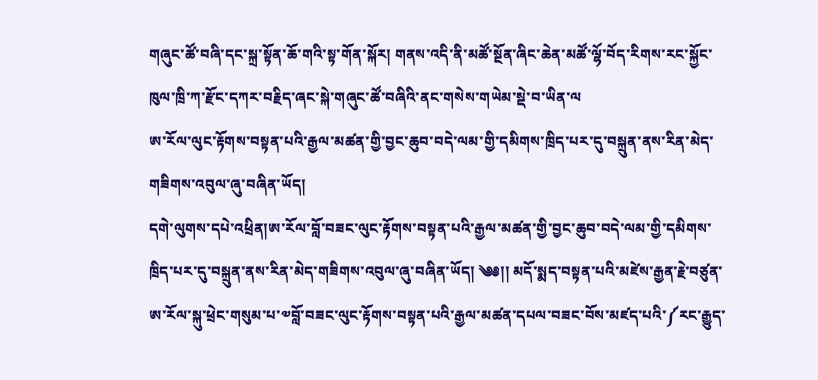གཞུང་ཚོ་བཞི་དང་སྐྲ་སྟོན་ཆོ་གའི་སྟ་གོན་སྐོར། གནས་འདི་ནི་མཚོ་སྔོན་ཞིང་ཆེན་མཚོ་ལྷོ་བོད་རིགས་རང་སྐྱོང་ཁུལ་ཁྲི་ཀ་རྫོང་དཀར་བརྗིད་ཞང་སྐེ་གཞུང་ཚོ་བཞིའི་ནང་གསེས་གཡེམ་སྡེ་བ་ཡིན་ལ
ཨ་རོལ་ལུང་རྟོགས་བསྟན་པའི་རྒྱལ་མཚན་གྱི་བྱང་ཆུབ་བདེ་ལམ་གྱི་དམིགས་ཁྲིད་པར་དུ་བསྐྲུན་ནས་རིན་མེད་གཟིགས་འབུལ་ཞུ་བཞིན་ཡོད།
དགེ་ལུགས་དཔེ་འཕྲིན།ཨ་རོལ་བློ་བཟང་ལུང་རྟོགས་བསྟན་པའི་རྒྱལ་མཚན་གྱི་བྱང་ཆུབ་བདེ་ལམ་གྱི་དམིགས་ཁྲིད་པར་དུ་བསྐྲུན་ནས་རིན་མེད་གཟིགས་འབུལ་ཞུ་བཞིན་ཡོད། ༄༅།། མདོ་སྨད་བསྟན་པའི་མཛེས་རྒྱན་རྗེ་བཙུན་ཨ་རོལ་སྐུ་ཕྲེང་གསུམ་པ་༧བློ་བཟང་ལུང་རྟོགས་བསྟན་པའི་རྒྱལ་མཚན་དཔལ་བཟང་བོས་མཛད་པའི་༼རང་རྒྱུད་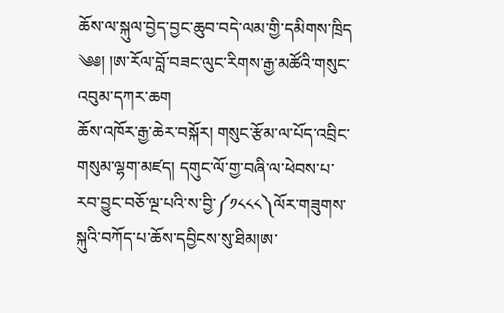ཆོས་ལ་སྐུལ་བྱེད་བྱང་ཆུབ་བདེ་ལམ་གྱི་དམིགས་ཁྲིད
༄༅། །ཨ་རོལ་བློ་བཟང་ལུང་རིགས་རྒྱ་མཚོའི་གསུང་འབུམ་དཀར་ཆག
ཆོས་འཁོར་རྒྱ་ཆེར་བསྐོར། གསུང་རྩོམ་ལ་པོད་འབྲིང་གསུམ་ལྷག་མཛད། དགུང་ལོ་གྱ་བཞི་ལ་ཕེབས་པ་རབ་བྱུང་བཅོ་ལྔ་པའི་ས་བྱི་༼༡༨༨༨༽ལོར་གཟུགས་སྐུའི་བཀོད་པ་ཆོས་དབྱིངས་སུ་ཐིམ།ཨ་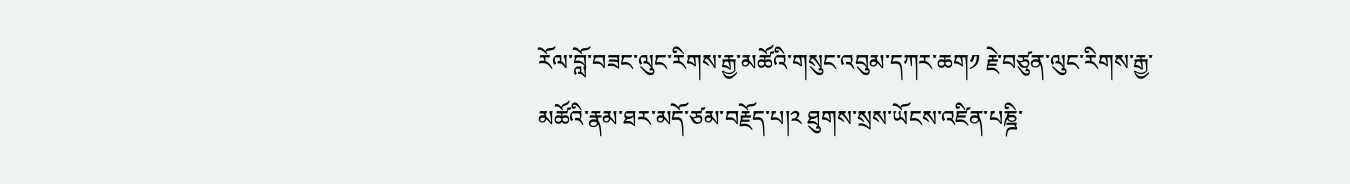རོལ་བློ་བཟང་ལུང་རིགས་རྒྱ་མཚོའི་གསུང་འབུམ་དཀར་ཆག༡ རྗེ་བཙུན་ལུང་རིགས་རྒྱ་མཚོའི་རྣམ་ཐར་མདོ་ཙམ་བརྗོད་པ།༢ ཐུགས་སྲས་ཡོངས་འཛིན་པཎྜི་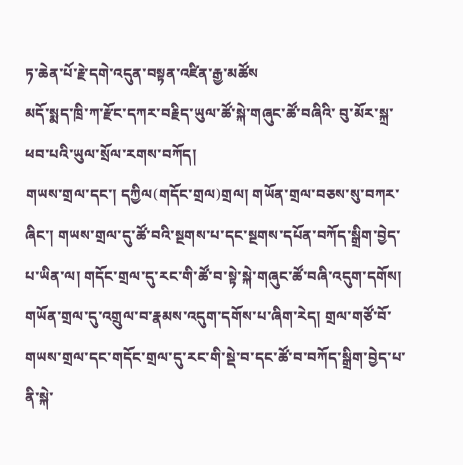ཏ་ཆེན་པོ་རྗེ་དགེ་འདུན་བསྟན་འཛིན་རྒྱ་མཚོས
མདོ་སྨད་ཁྲི་ཀ་རྫོང་དཀར་བརྗིད་ཡུལ་ཚོ་སྐེ་གཞུང་ཚོ་བཞིའི་ བུ་མོར་སྐྲ་ཕབ་པའི་ཡུལ་སྲོལ་རགས་བཀོད།
གཡས་གྲལ་དང་། དཀྱིལ(གདོང་གྲལ)གྲལ། གཡོན་གྲལ་བཅས་སུ་བཀར་ཞིང་། གཡས་གྲལ་དུ་ཚོ་བའི་སྔགས་པ་དང་སྔགས་དཔོན་བཀོད་སྒྲིག་བྱེད་པ་ཡིན་ལ། གདོང་གྲལ་དུ་རང་གི་ཚོ་བ་སྟེ་སྐེ་གཞུང་ཚོ་བཞི་འདུག་དགོས། གཡོན་གྲལ་དུ་འགྲུལ་བ་རྣམས་འདུག་དགོས་པ་ཞིག་རེད། གྲལ་གཙོ་བོ་གཡས་གྲལ་དང་གདོང་གྲལ་དུ་རང་གི་སྡེ་བ་དང་ཚོ་བ་བཀོད་སྒྲིག་བྱེད་པ་ནི་སྐེ་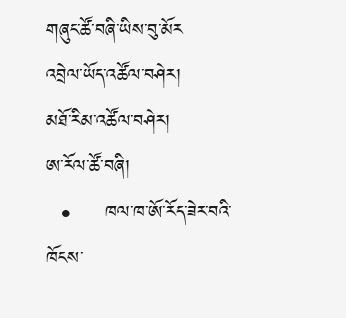གཞུང་ཚོ་བཞི་ཡིས་བུ་མོར
འབྲེལ་ཡོད་འཚོལ་བཤེར།
མཐོ་རིམ་འཚོལ་བཤེར།
ཨ་རོལ་ཚོ་བཞི།
  •     ཁལ་ཁ་ཨོ་རོད་ཟེར་བའི་ཁོངས་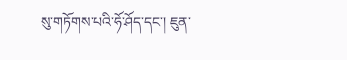སུ་གཏོགས་པའི་ཧོ་ཤོད་དང་། ཇུན་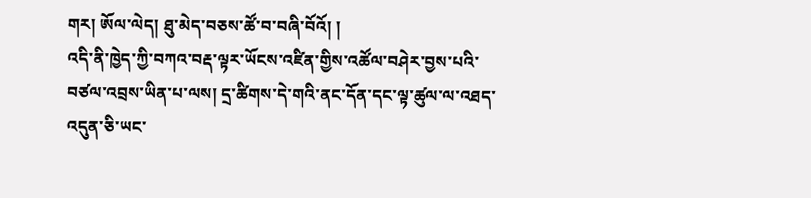གར། ཨོལ་ལེད། ཐུ་མེད་བཅས་ཚོ་བ་བཞི་བོའོ། །
འདི་ནི་ཁྱེད་ཀྱི་བཀའ་བརྡ་ལྟར་ཡོངས་འཛིན་གྱིས་འཚོལ་བཤེར་བྱས་པའི་བཙལ་འབྲས་ཡིན་པ་ལས། དྲ་ཚིགས་དེ་གའི་ནང་དོན་དང་ལྟ་ཚུལ་ལ་འཐད་འདུན་ཅི་ཡང་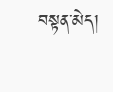བསྟན་མེད།